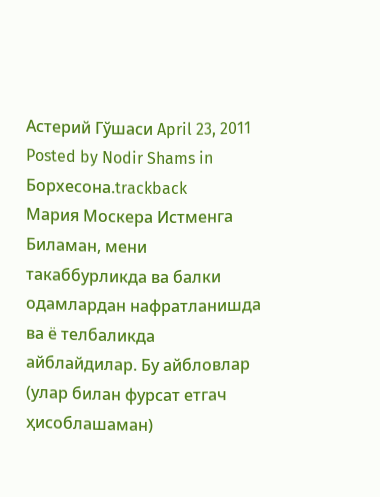Астерий Гўшаси April 23, 2011
Posted by Nodir Shams in Борхесона.trackback
Мария Москера Истменга
Биламан, мени такаббурликда ва балки одамлардан нафратланишда ва ё телбаликда айблайдилар. Бу айбловлар (улар билан фурсат етгач ҳисоблашаман)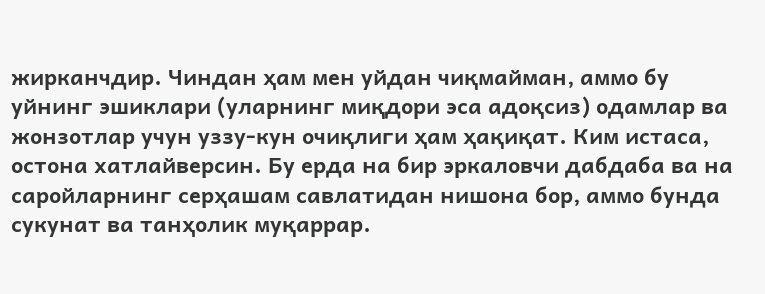жирканчдир. Чиндан ҳам мен уйдан чиқмайман, аммо бу уйнинг эшиклари (уларнинг миқдори эса адоқсиз) одамлар ва жонзотлар учун уззу-кун очиқлиги ҳам ҳақиқат. Ким истаса, остона хатлайверсин. Бу ерда на бир эркаловчи дабдаба ва на саройларнинг серҳашам савлатидан нишона бор, аммо бунда сукунат ва танҳолик муқаррар.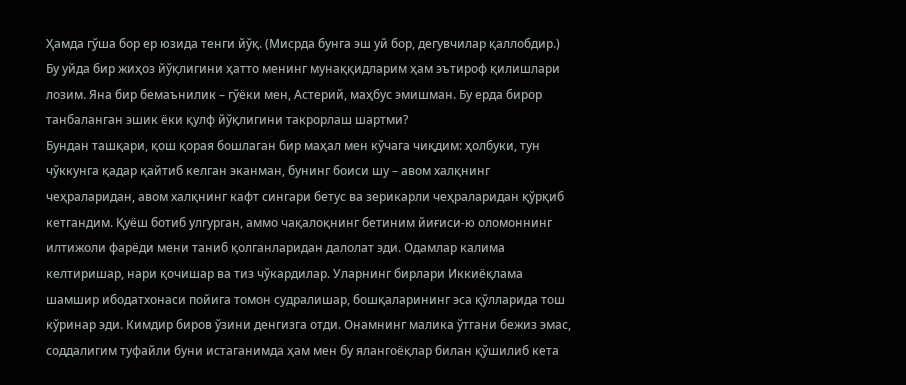Ҳамда гўша бор ер юзида тенги йўқ. (Мисрда бунга эш уй бор, дегувчилар қаллобдир.) Бу уйда бир жиҳоз йўқлигини ҳатто менинг мунаққидларим ҳам эътироф қилишлари лозим. Яна бир бемаънилик – гўёки мен, Астерий, маҳбус эмишман. Бу ерда бирор танбаланган эшик ёки қулф йўқлигини такрорлаш шартми?
Бундан ташқари, қош қорая бошлаган бир маҳал мен кўчага чиқдим: ҳолбуки, тун чўккунга қадар қайтиб келган эканман, бунинг боиси шу – авом халқнинг чеҳраларидан, авом халқнинг кафт сингари бетус ва зерикарли чеҳраларидан қўрқиб кетгандим. Қуёш ботиб улгурган, аммо чақалоқнинг бетиним йиғиси-ю оломоннинг илтижоли фарёди мени таниб қолганларидан далолат эди. Одамлар калима келтиришар, нари қочишар ва тиз чўкардилар. Уларнинг бирлари Иккиёқлама шамшир ибодатхонаси пойига томон судралишар, бошқаларининг эса қўлларида тош кўринар эди. Кимдир биров ўзини денгизга отди. Онамнинг малика ўтгани бежиз эмас, соддалигим туфайли буни истаганимда ҳам мен бу ялангоёқлар билан қўшилиб кета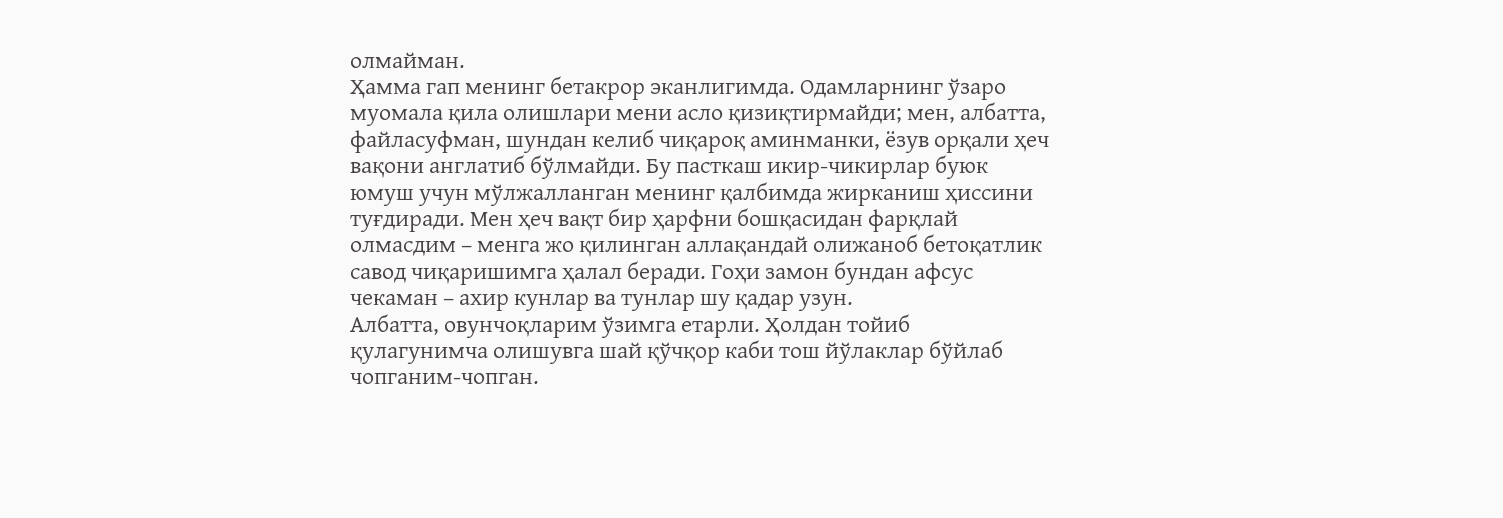олмайман.
Ҳамма гап менинг бетакрор эканлигимда. Одамларнинг ўзаро муомала қила олишлари мени асло қизиқтирмайди; мен, албатта, файласуфман, шундан келиб чиқароқ аминманки, ёзув орқали ҳеч вақони англатиб бўлмайди. Бу пасткаш икир-чикирлар буюк юмуш учун мўлжалланган менинг қалбимда жирканиш ҳиссини туғдиради. Мен ҳеч вақт бир ҳарфни бошқасидан фарқлай олмасдим – менга жо қилинган аллақандай олижаноб бетоқатлик савод чиқаришимга ҳалал беради. Гоҳи замон бундан афсус чекаман – ахир кунлар ва тунлар шу қадар узун.
Албатта, овунчоқларим ўзимга етарли. Ҳолдан тойиб қулагунимча олишувга шай қўчқор каби тош йўлаклар бўйлаб чопганим-чопган.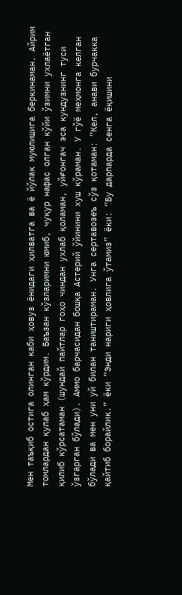Мен таъқиб остига олинган каби ҳовуз ёнидаги ҳилватга ва ё йўлак муюлишига беркинаман. Айрим томлардан қулаб ҳам кўрдим. Баъзан кўзларимни юмиб, чуқур нафас олган кўйи ўзимни ухлаётган қилиб кўрсатаман (шундай пайтлар гоҳо чиндан ухлаб қоламан, уйғонгач эса кундузнинг туси ўзгарган бўлади). Аммо барчасидан бошқа Астерий ўйинини хуш кўраман. У гўё меҳмонга келган бўлади ва мен уни уй билан таништираман. Унга сертавозеъ сўз қотаман: “Кел, анави бурчакка қайтиб борайлик.” ёки “Энди нариги ҳовлига ўтамиз” ёки: “Бу дарпарда сенга ёқишини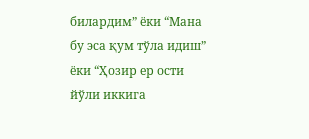билардим” ёки “Мана бу эса қум тўла идиш” ёки “Ҳозир ер ости йўли иккига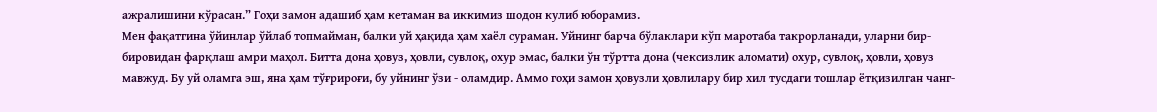ажралишини кўрасан.” Гоҳи замон адашиб ҳам кетаман ва иккимиз шодон кулиб юборамиз.
Мен фақатгина ўйинлар ўйлаб топмайман, балки уй ҳақида ҳам хаёл сураман. Уйнинг барча бўлаклари кўп маротаба такрорланади, уларни бир-бировидан фарқлаш амри маҳол. Битта дона ҳовуз, ҳовли, сувлоқ, охур эмас, балки ўн тўртта дона (чексизлик аломати) охур, сувлоқ, ҳовли, ҳовуз мавжуд. Бу уй оламга эш, яна ҳам тўғрироғи, бу уйнинг ўзи - оламдир. Аммо гоҳи замон ҳовузли ҳовлилару бир хил тусдаги тошлар ётқизилган чанг-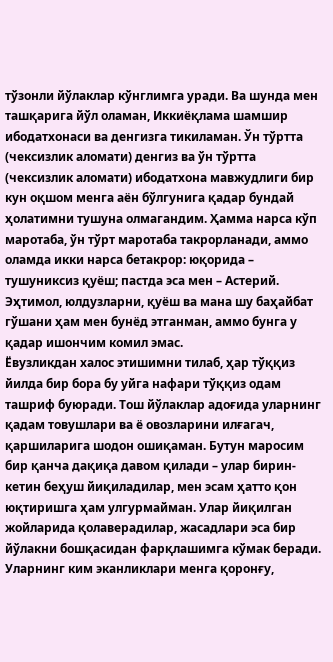тўзонли йўлаклар кўнглимга уради. Ва шунда мен ташқарига йўл оламан, Иккиёқлама шамшир ибодатхонаси ва денгизга тикиламан. Ўн тўртта (чексизлик аломати) денгиз ва ўн тўртта (чексизлик аломати) ибодатхона мавжудлиги бир кун оқшом менга аён бўлгунига қадар бундай ҳолатимни тушуна олмагандим. Ҳамма нарса кўп маротаба, ўн тўрт маротаба такрорланади, аммо оламда икки нарса бетакрор: юқорида – тушуниксиз қуёш; пастда эса мен – Астерий. Эҳтимол, юлдузларни, қуёш ва мана шу баҳайбат гўшани ҳам мен бунёд этганман, аммо бунга у қадар ишончим комил эмас.
Ёвузликдан халос этишимни тилаб, ҳар тўққиз йилда бир бора бу уйга нафари тўққиз одам ташриф буюради. Тош йўлаклар адоғида уларнинг қадам товушлари ва ё овозларини илғагач, қаршиларига шодон ошиқаман. Бутун маросим бир қанча дақиқа давом қилади – улар бирин-кетин беҳуш йиқиладилар, мен эсам ҳатто қон юқтиришга ҳам улгурмайман. Улар йиқилган жойларида қолаверадилар, жасадлари эса бир йўлакни бошқасидан фарқлашимга кўмак беради. Уларнинг ким эканликлари менга қоронғу,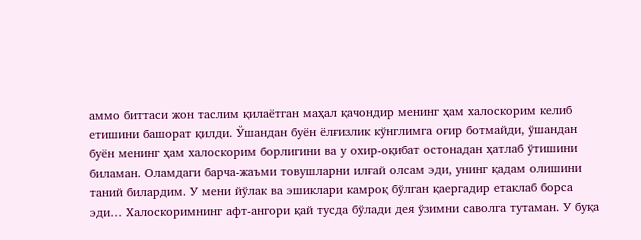аммо биттаси жон таслим қилаётган маҳал қачондир менинг ҳам халоскорим келиб етишини башорат қилди. Ўшандан буён ёлғизлик кўнглимга оғир ботмайди, ўшандан буён менинг ҳам халоскорим борлигини ва у охир-оқибат остонадан ҳатлаб ўтишини биламан. Оламдаги барча-жаъми товушларни илғай олсам эди, унинг қадам олишини таний билардим. У мени йўлак ва эшиклари камроқ бўлган қаергадир етаклаб борса эди… Халоскоримнинг афт-ангори қай тусда бўлади дея ўзимни саволга тутаман. У буқа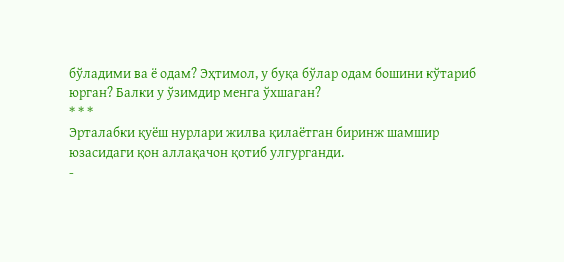бўладими ва ё одам? Эҳтимол, у буқа бўлар одам бошини кўтариб юрган? Балки у ўзимдир менга ўхшаган?
* * *
Эрталабки қуёш нурлари жилва қилаётган биринж шамшир юзасидаги қон аллақачон қотиб улгурганди.
-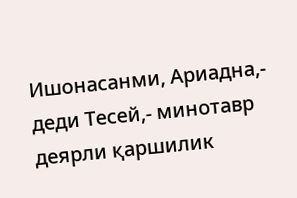Ишонасанми, Ариадна,- деди Тесей,- минотавр деярли қаршилик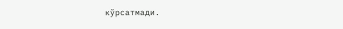кўрсатмади.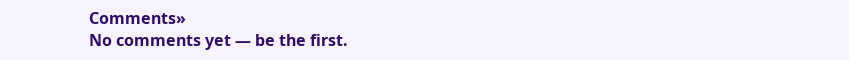Comments»
No comments yet — be the first.